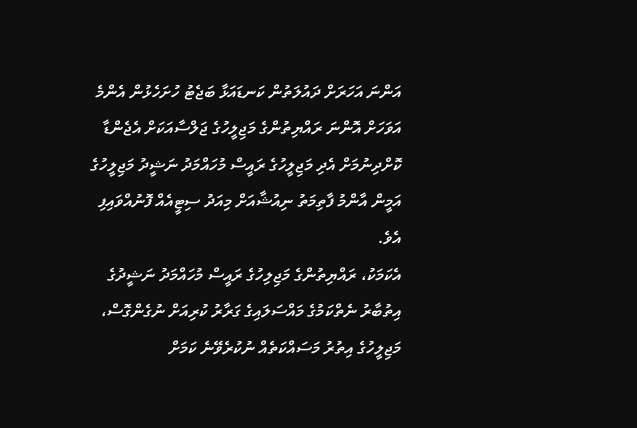އަންނަ އަހަރަށް ދައުލަތުން ކަނޑައަޅާ ބަޖެޓު ހުށަހެޅުން އެންމެ އަވަހަށް އޮންނަ ރައްޔިތުންގެ މަޖިލީހުގެ ޖަލްސާއަކަށް އެޖެންޑާ ކޮށްދިނުމަށް އެދި މަޖިލީހުގެ ރައީސް މުހައްމަދު ނަޝީދު މަޖިލީހުގެ އަމީން އާންމު ފާތިމަތު ނިއުޝާއަށް މިއަދު ސިޓީއެއް ފޮނުއްވައިފި އެވެ.
އެކަމަކު، ރައްޔިތުންގެ މަޖިލިހުގެ ރައީސް މުހައްމަދު ނަޝީދުގެ އިތުބާރު ނެތްކަމުގެ މައްސަލައިގެ ގަރާރު ކުރިއަށް ނުގެންގޮސް، މަޖިލީހުގެ އިތުރު މަސައްކަތެއް ނުކުރެވޭނެ ކަމަށް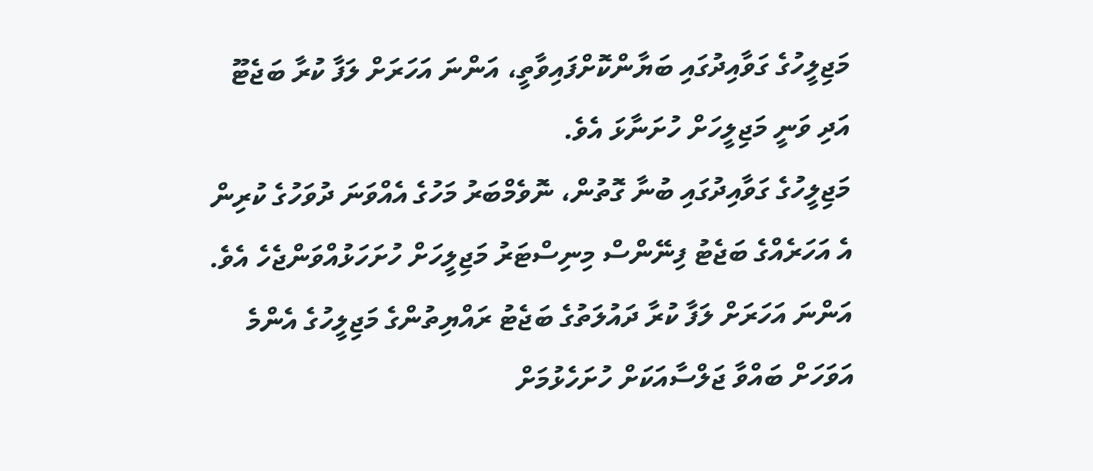މަޖިލީހުގެ ގަވާއިދުގައި ބަޔާންކޮށްފައިވާތީ، އަންނަ އަހަރަށް ލަފާ ކުރާ ބަޖެޓޫ އަދި ވަނީ މަޖިލީހަށް ހުށަނާޅަ އެވެ.
މަޖިލީހުގެ ގަވާއިދުގައި ބުނާ ގޮތުން، ނޮވެމްބަރު މަހުގެ އެއްވަނަ ދުވަހުގެ ކުރިން އެ އަހަރެއްގެ ބަޖެޓު ފިނޭންސް މިނިސްޓަރު މަޖިލީހަށް ހުށަހަޅުއްވަންޖެހެ އެވެ.
އަންނަ އަހަރަށް ލަފާ ކުރާ ދައުލަތުގެ ބަޖެޓު ރައްޔިތުންގެ މަޖިލީހުގެ އެންމެ އަވަހަށް ބައްވާ ޖަލްސާއަކަށް ހުށަހެޅުމަށް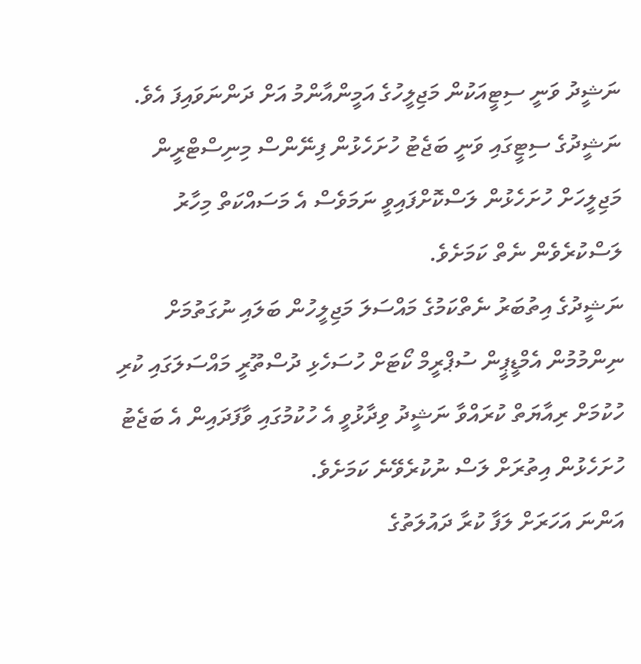ނަޝީދު ވަނީ ސިޓީއަކުން މަޖިލީހުގެ އަމީންއާންމު އަށް ދަންނަވައިފަ އެވެ.
ނަޝީދުގެ ސިޓީގައި ވަނީ ބަޖެޓު ހުށަހެޅުން ފިނޭންސް މިނިސްޓްރީން މަޖިލީހަށް ހުށަހެޅުން ލަސްކޮށްފައިވީ ނަމަވެސް އެ މަސައްކަތް މިހާރު ލަސްކުރެވެން ނެތް ކަމަށެވެ.
ނަޝީދުގެ އިތުބަރު ނެތްކަމުގެ މައްސަލަ މަޖިލީހުން ބަލައި ނުގަތުމަށް ނިންމުމުން އެމްޑީޕީން ސުޕްރީމް ކޯޓަށް ހުސަހެޅި ދުސްތޫރީ މައްސަލަގައި ކުރި ހުކުމަށް ރިއާޔަތް ކުރައްވާ ނަޝީދު ވިދާޅުވީ އެ ހުކުމުގައި ވާފަދައިން އެ ބަޖެޓު ހުށަހެޅުން އިތުރަށް ލަސް ނުކުރެވޭނެ ކަމަށެވެ.
އަންނަ އަހަރަށް ލަފާ ކުރާ ދައުލަތުގެ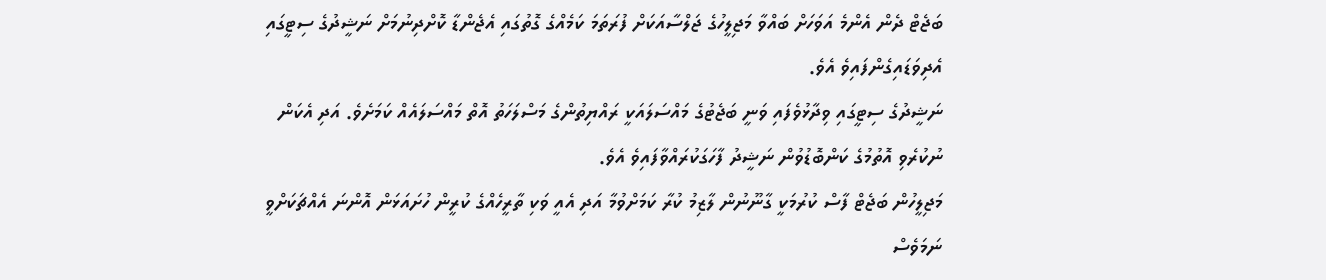ބަޖެޓް ދެން އެންމެ އަވަހަށް ބައްވާ މަޖިލީހުގެ ޖަލްސާއަކަށް ފުރަތަމަ ކަމެއްގެ ގޮތުގައި އެޖެންޑާ ކޮށްދިނުމަށް ނަޝީދުގެ ސިޓީގައި އެދިވަޑައިގެންފައިވެ އެވެ.
ނަޝީދުގެ ސިޓީގައި ވިދާޅުވެފައި ވަނީ ބަޖެޓުގެ މައްސަލައަކީ ރައްޔިތުންގެ މަސްލަހަތު އޮތް މައްސަލައެއް ކަމަށެވެ. އަދި އެކަން ނުކުރެވި އޮތުމުގެ ކަންބޮޑުވުން ނަޝީދު ފާހަގަކުރައްވާފައިވެ އެވެ.
މަޖިލީހުން ބަޖެޓް ފާސް ކުރުމަކީ ގާނޫނުން ލާޒިމު ކުރާ ކަމަށްވުމާ އަދި އެއީ ވަކި ތާރީހެއްގެ ކުރީން ހުށައަޅަން އޮންނަ އެއްޗަކަށްވީ ނަމަވެސް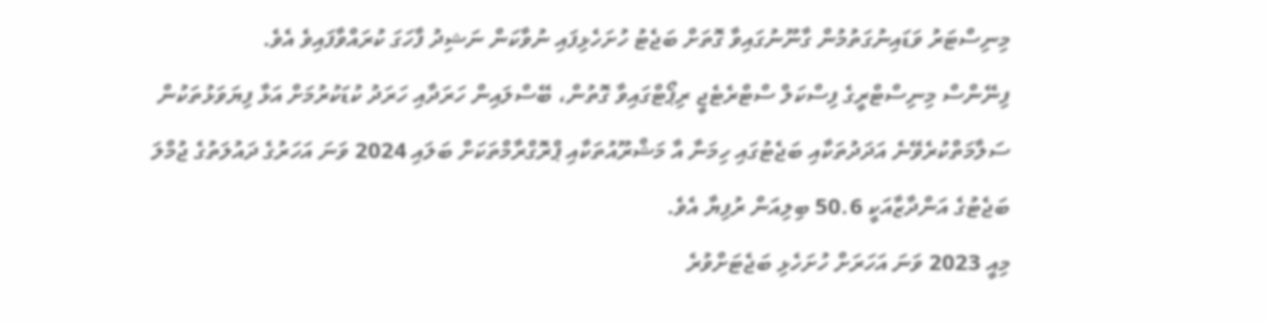މިނިސްޓަރު ވަޑައިނުގަތުމުން ގާނޫނުގައިވާ ގޮތަށް ބަޖެޓު ހުށަހެޅިފައި ނުވާކަން ނަޝިދު ފާހަގަ ކުރައްވާފައިވެ އެވެ.
ފިނޭންސް މިނިސްޓްރީގެ ފިސްކަލް ސްޓްރެޓެޖީ ރިޕޯޓްގައިވާ ގޮތުން، ބޭސްލައިން ހަރަދާއި ހަރަދު ކުޑަކުރުމަށް އަޅާ ފިޔަވަޅުތަކުން ސަލާމަތްކުރެވޭނެ އަދަދުތަކާއި ބަޖެޓުގައި ހިމަނާ އާ މަޝްރޫއުތަކާއި ޕްރޮގްރާމްތަކަށް ބަލައި 2024 ވަނަ އަހަރުގެ ދައުލަތުގެ ޖުމްލަ ބަޖެޓުގެ އަންދާޒާއަކީ 50.6 ބިލިއަން ރުފިޔާ އެވެ.
މިއީ 2023 ވަނަ އަހަރަށް ހުށަހެޅި ބަޖެޓަށްވުރެ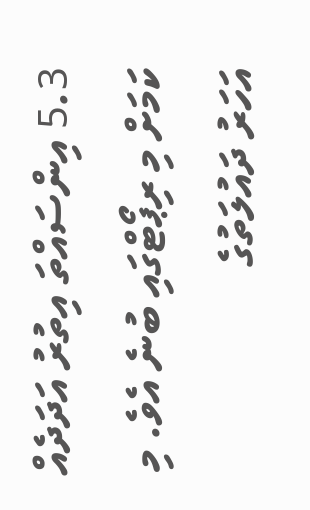5.3 އިންސައްތަ އިތުރު އަދަދެއް ކަމަށް މި ރިޕޯޓްގައި ބުނެ އެވެ. މި އަހަރު ދައުލަތުގެ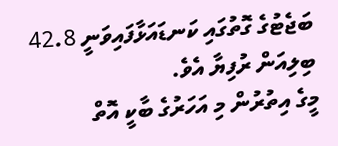ބަޖެޓުގެ ގޮތުގައި ކަނޑައަޅާފައިވަނީ 42.8 ބިލިއަން ރުފިޔާ އެވެ.
މީގެ އިތުރުން މި އަހަރުގެ ބާކީ އޮތް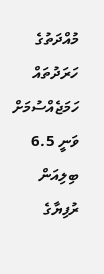މުއްދަތުގެ ހަރަދުތައް ހަމަޖެއްސުމަށް ވަނީ 6.5 ބިލިއަން ރުފިޔާގެ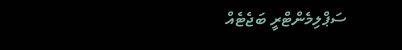ސަޕްލިމެންޓްރީ ބަޖެޓެއް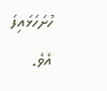ހުށަހަޅައިފަ އެވެ.